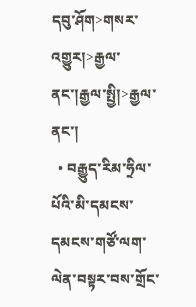དབུ་ཤོག>གསར་འགྱུར།>རྒྱལ་ནང་།རྒྱལ་སྤྱི།>རྒྱལ་ནང་།
  • བརྒྱུད་རིམ་ཧྲིལ་པོའི་མི་དམངས་དམངས་གཙོ་ལག་ལེན་བསྟར་བས་གྲོང་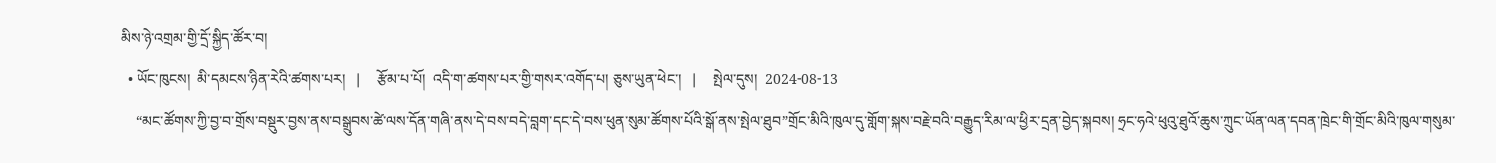མིས་ཉེ་འགྲམ་གྱི་དྲོ་སྐྱིད་ཚོར་བ།
  • ཡོང་ཁུངས།  མི་དམངས་ཉིན་རེའི་ཚགས་པར།   |     རྩོམ་པ་པོ།  འདི་ག་ཚགས་པར་གྱི་གསར་འགོད་པ། ཅུས་ཡུན་ཕེང་།   |     སྤེལ་དུས།  2024-08-13
    “མང་ཚོགས་ཀྱི་བྱ་བ་གྲོས་བསྡུར་བྱས་ནས་བསྒྲུབས་ཚེ་ལས་དོན་གཞི་ནས་དེ་བས་བདེ་བླག་དང་དེ་བས་ཕུན་སུམ་ཚོགས་པོའི་སྒོ་ནས་སྤེལ་ཐུབ”གྲོང་མིའི་ཁུལ་དུ་གློག་སྐས་བརྗེ་བའི་བརྒྱུད་རིམ་ལ་ཕྱིར་དྲན་བྱེད་སྐབས། ཧྲང་ཧའེ་ཕུའུ་ཐུའོ་ཆུས་ཀྲུང་ཡོན་ལན་དབན་ཁྲེང་གི་གྲོང་མིའི་ཁུལ་གསུམ་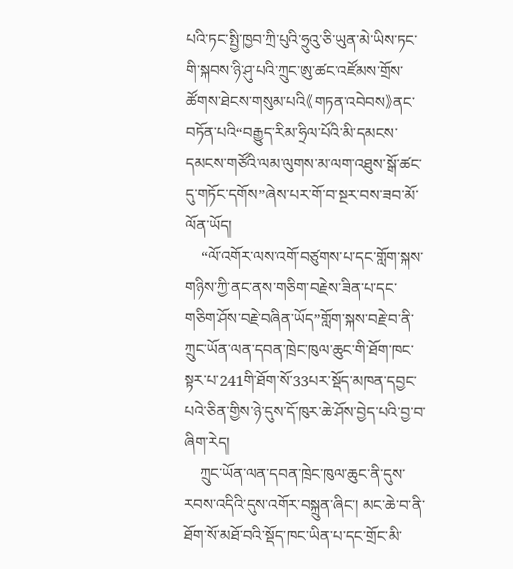པའི་ཏང་སྤྱི་ཁྱབ་ཀྲི་པུའི་ཧྲུའུ་ཅི་ཡུན་མེ་ཡིས་ཏང་གི་སྐབས་ཉི་ཤུ་པའི་ཀྲུང་ཨུ་ཚང་འཛོམས་གྲོས་ཚོགས་ཐེངས་གསུམ་པའི《གཏན་འབེབས》ནང་བཏོན་པའི“བརྒྱུད་རིམ་ཧྲིལ་པོའི་མི་དམངས་དམངས་གཙོའི་ལམ་ལུགས་མ་ལག་འཐུས་སྒོ་ཚང་དུ་གཏོང་དགོས”ཞེས་པར་གོ་བ་སྔར་བས་ཟབ་མོ་ལོན་ཡོད།
    “ལོ་འགོར་ལས་འགོ་བཙུགས་པ་དང་གློག་སྐས་གཉིས་ཀྱི་ནང་ནས་གཅིག་བརྗེས་ཟིན་པ་དང་གཅིག་ཤོས་བརྗེ་བཞིན་ཡོད”གློག་སྐས་བརྗེ་བ་ནི་ཀྲུང་ཡོན་ལན་དབན་ཁྲེང་ཁུལ་ཆུང་གི་ཐོག་ཁང་སྟར་པ་241གི་ཐོག་སོ་33པར་སྡོད་མཁན་དབྱང་པའེ་ཅིན་གྱིས་ཉེ་དུས་དོ་ཁུར་ཆེ་ཤོས་བྱེད་པའི་བྱ་བ་ཞིག་རེད།
    ཀྲུང་ཡོན་ལན་དབན་ཁྲེང་ཁུལ་ཆུང་ནི་དུས་རབས་འདིའི་དུས་འགོར་བསྐྲུན་ཞིང་། མང་ཆེ་བ་ནི་ཐོག་སོ་མཐོ་བའི་སྡོད་ཁང་ཡིན་པ་དང་གྲོང་མི་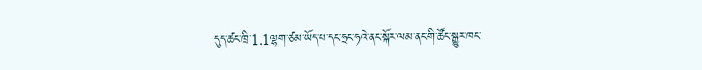དུད་ཚང་ཁྲི་1.1ལྷག་ཙམ་ཡོད་པ་དང་ཧྲང་ཧའེ་ནང་སྐོར་ལམ་ནང་གི་ཚོང་སྒྱུར་ཁང་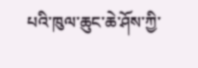པའི་ཁུལ་ཆུང་ཆེ་ཤོས་ཀྱི་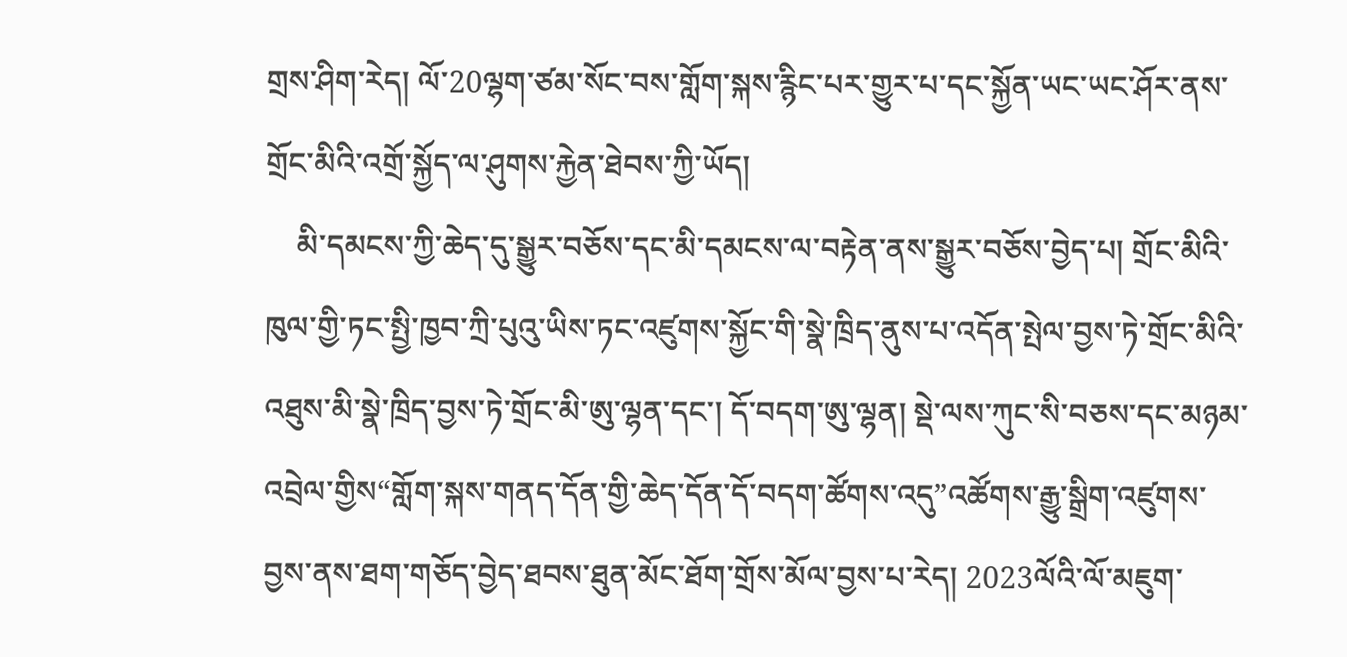གྲས་ཤིག་རེད། ལོ་20ལྷག་ཙམ་སོང་བས་གློག་སྐས་རྙིང་པར་གྱུར་པ་དང་སྐྱོན་ཡང་ཡང་ཤོར་ནས་གྲོང་མིའི་འགྲོ་སྐྱོད་ལ་ཤུགས་རྐྱེན་ཐེབས་ཀྱི་ཡོད།
    མི་དམངས་ཀྱི་ཆེད་དུ་སྒྱུར་བཅོས་དང་མི་དམངས་ལ་བརྟེན་ནས་སྒྱུར་བཅོས་བྱེད་པ། གྲོང་མིའི་ཁུལ་གྱི་ཏང་སྤྱི་ཁྱབ་ཀྲི་པུའུ་ཡིས་ཏང་འཛུགས་སྐྱོང་གི་སྣེ་ཁྲིད་ནུས་པ་འདོན་སྤེལ་བྱས་ཏེ་གྲོང་མིའི་འཐུས་མི་སྣེ་ཁྲིད་བྱས་ཏེ་གྲོང་མི་ཨུ་ལྷན་དང་། དོ་བདག་ཨུ་ལྷན། སྡེ་ལས་ཀུང་སི་བཅས་དང་མཉམ་འབྲེལ་གྱིས“གློག་སྐས་གནད་དོན་གྱི་ཆེད་དོན་དོ་བདག་ཚོགས་འདུ”འཚོགས་རྒྱུ་སྒྲིག་འཛུགས་བྱས་ནས་ཐག་གཅོད་བྱེད་ཐབས་ཐུན་མོང་ཐོག་གྲོས་མོལ་བྱས་པ་རེད། 2023ལོའི་ལོ་མཇུག་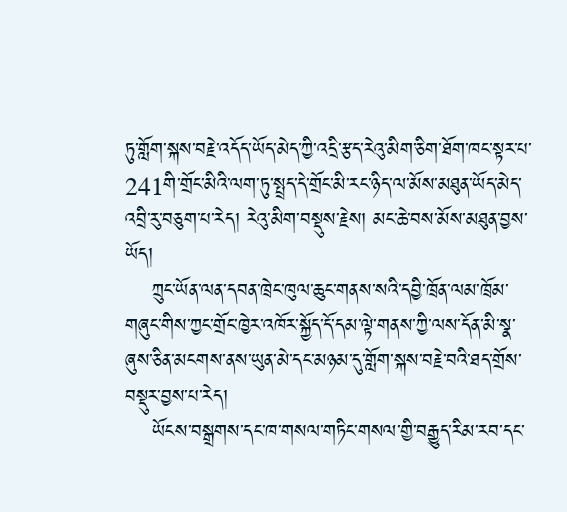ཏུ་གློག་སྐས་བརྗེ་འདོད་ཡོད་མེད་ཀྱི་འདྲི་རྩད་རེའུ་མིག་ཅིག་ཐོག་ཁང་སྟར་པ་241གི་གྲོང་མིའི་ལག་ཏུ་སྤྲད་དེ་གྲོང་མི་རང་ཉིད་ལ་མོས་མཐུན་ཡོད་མེད་འབྲི་རུ་བཅུག་པ་རེད། རེའུ་མིག་བསྡུས་རྗེས། མང་ཆེ་བས་མོས་མཐུན་བྱས་ཡོད།
    ཀྲུང་ཡོན་ལན་དབན་ཁྲེང་ཁུལ་ཆུང་གནས་སའི་དབྱི་ཁྲོན་ལམ་ཁྲོམ་གཞུང་གིས་ཀྱང་གྲོང་ཁྱེར་འཁོར་སྐྱོད་དོ་དམ་ལྟེ་གནས་ཀྱི་ལས་དོན་མི་སྣ་ཞུས་ཅིན་མངགས་ནས་ཡུན་མེ་དང་མཉམ་དུ་གློག་སྐས་བརྗེ་བའི་ཐད་གྲོས་བསྡུར་བྱས་པ་རེད།
    ཡོངས་བསྒྲགས་དང་ཁ་གསལ་གཏིང་གསལ་གྱི་བརྒྱུད་རིམ་རབ་དང་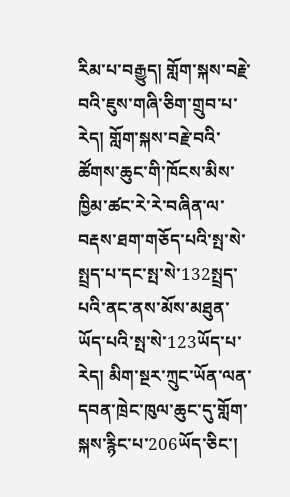རིམ་པ་བརྒྱུད། གློག་སྐས་བརྗེ་བའི་ཇུས་གཞི་ཅིག་གྲུབ་པ་རེད། གློག་སྐས་བརྗེ་བའི་ཚོགས་ཆུང་གི་ཁོངས་མིས་ཁྱིམ་ཚང་རེ་རེ་བཞིན་ལ་བརྡས་ཐག་གཅོད་པའི་སྤ་སེ་སྤྲད་པ་དང་སྤ་སེ་132སྤྲད་པའི་ནང་ནས་མོས་མཐུན་ཡོད་པའི་སྤ་སེ་123ཡོད་པ་རེད། མིག་སྔར་ཀྲུང་ཡོན་ལན་དབན་ཁྲེང་ཁུལ་ཆུང་དུ་གློག་སྐས་རྙིང་པ་206ཡོད་ཅིང་།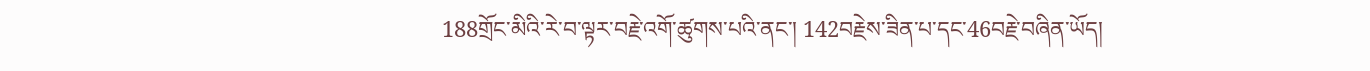188གྲོང་མིའི་རེ་བ་ལྟར་བརྗེ་འགོ་ཚུགས་པའི་ནང་། 142བརྗེས་ཟིན་པ་དང་46བརྗེ་བཞིན་ཡོད།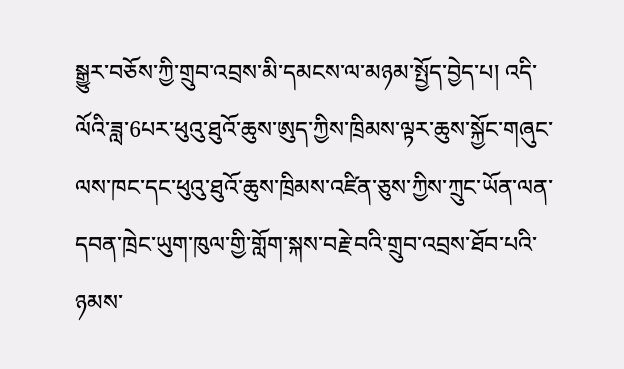སྒྱུར་བཅོས་ཀྱི་གྲུབ་འབྲས་མི་དམངས་ལ་མཉམ་སྤྱོད་བྱེད་པ། འདི་ལོའི་ཟླ་6པར་ཕུའུ་ཐུའོ་ཆུས་ཨུད་ཀྱིས་ཁྲིམས་ལྟར་ཆུས་སྐྱོང་གཞུང་ལས་ཁང་དང་ཕུའུ་ཐུའོ་ཆུས་ཁྲིམས་འཛིན་ཅུས་ཀྱིས་ཀྲུང་ཡོན་ལན་དབན་ཁྲེང་ཡུག་ཁུལ་གྱི་གློག་སྐས་བརྗེ་བའི་གྲུབ་འབྲས་ཐོབ་པའི་ཉམས་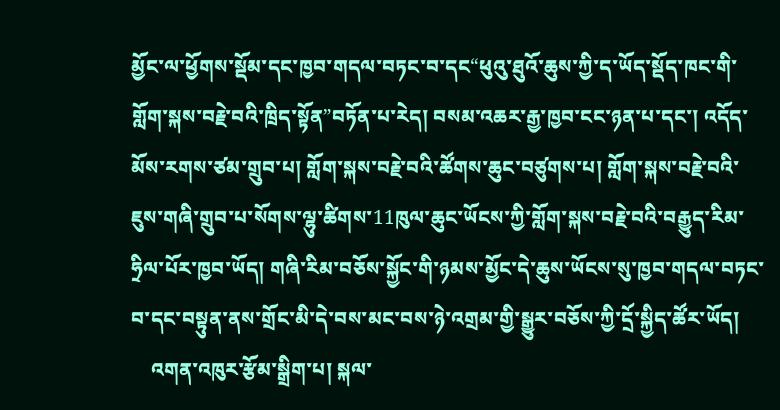མྱོང་ལ་ཕྱོགས་སྡོམ་དང་ཁྱབ་གདལ་བཏང་བ་དང“ཕུའུ་ཐུའོ་ཆུས་ཀྱི་ད་ཡོད་སྡོད་ཁང་གི་གློག་སྐས་བརྗེ་བའི་ཁྲིད་སྟོན”བཏོན་པ་རེད། བསམ་འཆར་རྒྱ་ཁྱབ་ངང་ཉན་པ་དང་། འདོད་མོས་རགས་ཙམ་གྲུབ་པ། གློག་སྐས་བརྗེ་བའི་ཚོགས་ཆུང་བཙུགས་པ། གློག་སྐས་བརྗེ་བའི་ཇུས་གཞི་གྲུབ་པ་སོགས་ལྷུ་ཚིགས་11ཁུལ་ཆུང་ཡོངས་ཀྱི་གློག་སྐས་བརྗེ་བའི་བརྒྱུད་རིམ་ཧྲིལ་པོར་ཁྱབ་ཡོད། གཞི་རིམ་བཅོས་སྐྱོང་གི་ཉམས་མྱོང་དེ་ཆུས་ཡོངས་སུ་ཁྱབ་གདལ་བཏང་བ་དང་བསྟུན་ནས་གྲོང་མི་དེ་བས་མང་བས་ཉེ་འགྲམ་གྱི་སྒྱུར་བཅོས་ཀྱི་དྲོ་སྐྱིད་ཚོར་ཡོད།
    འགན་འཁུར་རྩོམ་སྒྲིག་པ། སྐལ་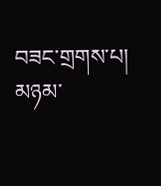བཟང་གྲགས་པ།
མཉམ་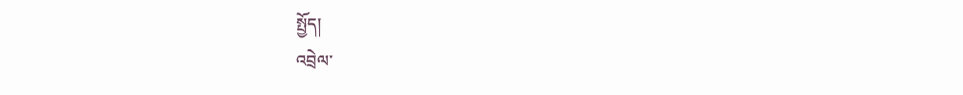སྤྱོད།
འབྲེལ་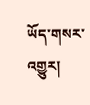ཡོད་གསར་འགྱུར།